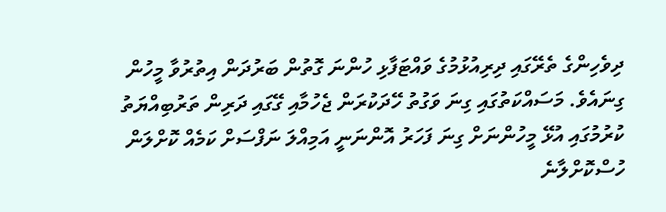ދިވެހިންގެ ތެރޭގައި ދިރިއުޅުމުގެ ވައްޓަފާޅި ހުންނަ ގޮތުން ބަރުދަން އިތުރުވާ މީހުން ގިނައެވެ. މަސައްކަތުގައި ގިނަ ވަގުތު ހޭދަކުރަން ޖެހުމާއި ގޭގައި ދަރިން ތަރުބިއްޔަތު ކުރުމުގައި އުޅޭ މީހުންނަށް ގިނަ ފަހަރު އޮންނަނީ އަމިއްލަ ނަފްސަށް ކަމެއް ކޮށްލަން ހުސްކޮށްލާނެ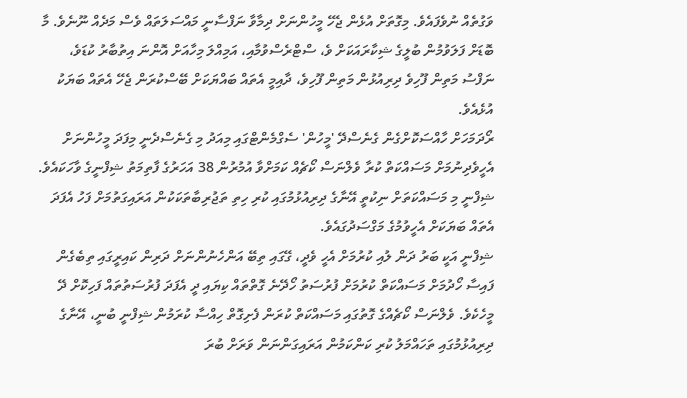ވަގުތެއް ނުވެފައެވެ. މިގޮތަށް އުޅެން ޖެހޭ މީހުންނަށް ދިމާވާ ނަފްސާނީ މައްސަލަތައް ވެސް މަދެއް ނޫނެވެ. މާ ބޮޑަށް ފަލަވުމުން ބުލީގެ ޝިކާރައަކަށް ވެ، ސްޓްރެސްވުމާއި، އަމިއްލަ މިހާއަށް އޮންނަ އިތުބާރު ކުޑަވެ، ނަފްސު މަތިން ފޫހިވެ ދިރިއުޅުން މަތިން ފޫހިވެ، ދާއިމީ އެތައް ބައްޔަކަށް ބޭސްކުރަން ޖެހޭ އެތައް ބަޔަކު އުޅެއެވެ.
ރޯދަމަހަށް ހާއްސަކޮށްގެން ގެނެސްދޭ 'މީހުން' ސެގްމެންޓްގައި މިއަދު މި ގެނެސްދެނީ މިފަދަ މީހުންނަށް އެހީވެދިނުމަށް މަސައްކަތް ކުރާ ވެލްނަސް ކޯޗެއް ކަމަށްވާ އުމުރުން 38 އަހަރުގެ ފާތިމަތު ޝިފްނީގެ ވާހަކައެވެ. ޝިފްނީ މި މަސައްކަތަށް ނިކުތީ އޭނާގެ ދިރިއުޅުމުގައި ކުރި ހިތި ތަޖުރިބާތަކަކުން އަރައިގަތުމަށް ފަހު އެފަދަ އެތައް ބަޔަކަށް އެހީވުމުގެ މަގްސަދުގައެވެ.
ޝިފްނީ އަކީ ބަރު ދަން ލުއި ކުރުމަށް އެހީ ވެދީ، ގޭގައި ތިބޭ އަންހެނުންނަށް ދަރިން ކައިރީގައި ތިބެގެން ފައިސާ ހޯދުމަށް މަސައްކަތް ކުރުމަށް ފުރުސަތު ހޯދޭނެ ގޮތްތައް ކިޔައި ދީ އެފަދަ ފުރުސަތުތައް ފަހިކޮށް ދޭ މީހެކެވެ. ވެލްނަސް ކޯޗެއްގެ ގޮތުގައި މަސައްކަތް ކުރަން ފެށިގޮތް ހިއްސާ ކުރަމުން ޝިފްނީ ބުނީ، އޭނާގެ ދިރިއުޅުމުގައި ތަހައްމަލު ކުރި ކަންކަމުން އަރައިގަންނަން ވަރަށް ބުރަ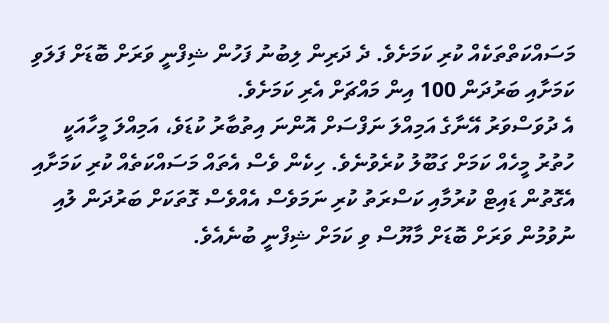މަސައްކަތްތަކެއް ކުރި ކަމަށެވެ. ދެ ދަރިން ލިބުނު ފަހުން ޝިފްނީ ވަރަށް ބޮޑަށް ފަލަވި ކަމަށާއި ބަރުދަން 100 އިން މައްޗަށް އެރި ކަމަށެވެ.
އެ ދުވަސްވަރު އޭނާގެ އަމިއްލަ ނަފްސަށް އޮންނަ އިތުބާރު ކުޑަވެ، އަމިއްލަ މީހާއަކީ ހުތުރު މީހެއް ކަމަށް ގަބޫލު ކުރެވުނެވެ. ހިކެން ވެސް އެތައް މަސައްކަތެއް ކުރި ކަމަށާއި އެގޮތުން ޑައިޓް ކުރުމާއި ކަސްރަތު ކުރި ނަމަވެސް އެއްވެސް ގޮތަކަށް ބަރުދަން ލުއި ނުވުމުން ވަރަށް ބޮޑަށް މާޔޫސް ވި ކަމަށް ޝިފްނީ ބުނެއެވެ.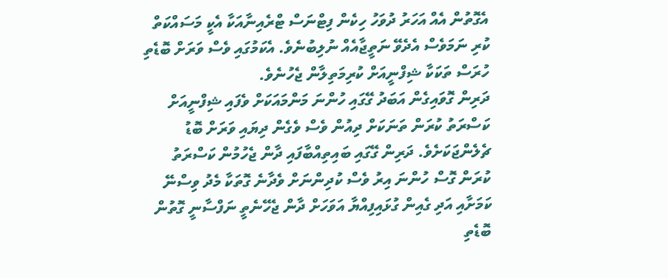އެގޮތުން އެއް އަހަރު ދުވަހު ހިކެން ފިޓްނަސް ޓްރެއިނާއަކާ އެކީ މަސައްކަތް ކުރި ނަމަވެސް އެދެވޭ ނަތީޖާއެއް ނުލިބުނެވެ. އެކަމުގައި ވެސް ވަރަށް ބޮޑެތި ހުރަސް ތަކަކާ ޝިފްނީއަށް ކުރިމަތިލާން ޖެހުނެވެ.
ދަރިން ގޮވައިގެން އަބަދު ގޭގައި ހުންނަ މަންމައަކަށް ވެފައި ޝިފްނީއަށް ކަސްރަތު ކުރަން ތަނަކަށް ދިއުން ވެސް ވެގެން ދިޔައި ވަރަށް ބޮޑު ޗެލެންޖަކަށެވެ. ދަރިން ގޭގައި ބައިތިއްބާފައި ދާން ޖެހުމުން ކަސްރަތު ކުރަން ގޮސް ހުންނަ އިރު ވެސް ކުދިންނަށް ވެދާނެ ގޮތަކާ މެދު ވިސްނޭ ކަމަށާއި އަދި ގެއިން ގުޅައިފިއްޔާ އަވަހަށް ދާން ޖެހޭނެތީ ނަފްސާނީ ގޮތުން ބޮޑެތި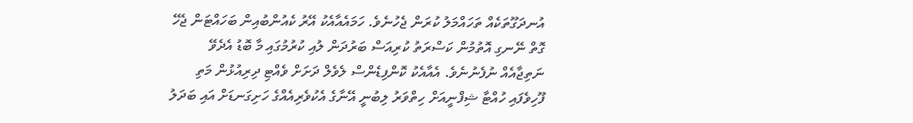އުނދަގޫތަކެއް ތަހައްމަލު ކުރަން ޖެހުނެވެ. ހަމައެއާއެކު އޭރު ކެއުންބުއިން ބަހައްޓަން ޖެހޭ ގޮތް ނޭނގި އޮތުމުން ކަސްރަތު ކުރިއަސް ބަރުދަން ލުއި ކުރުމުގައި މާ ބޮޑު އެދެވޭ ނަތިޖާއެއް ނުފެނުނެވެ. އެއާއެކު ކޮންފިޑެންސް ލެވެލް ދަށަށް ވެއްޓި ދިރިއުޅުން މަތި ފޫހިވެފައި ހުއްޓާ ޝިފްނީއަށް ހިތްވަރު ލިބުނީ އޭނާގެ އެކުވެރިއެއްގެ ހަށިގަނޑަށް އައި ބަދަލު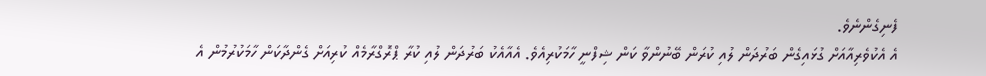ފެނިގެންނެވެ.
އެ އެކުވެރިއާއަށް ގުޅައިގެން ބަރުދަން ލުއި ކުރަން ބޭނުންވާ ކަން ޝިފްނީ ހާމަކުރިއެވެ. އެއާއެކު ބަރުދަން ލުއި ކުރާ ޕްރޮގްރާމެއް ކުރިއަށް ގެންދާކަން ހާމަކުރުމުން އެ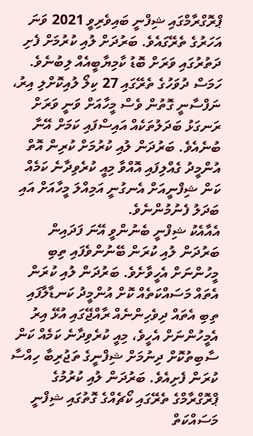ޕްރޮގްރާމްގައި ޝިފްނީ ބައިވެރިވީ 2021 ވަނަ އަހަރުގެ ތެރޭގައެވެ. ބަރުދަށް ލުއި ކުރުމަށް ފެށި ދަތުރުގައި ވަރަށް ބޮޑު ކާމިޔާބީއެއް ލިބުނެވެ. ހަމަސް ދުވަހުގެ ތެރޭގައި 27 ކިލޯ ލުއިކޮށްލި އިރު، ނަފްސާނީ ގޮތުން ވެސް މީހާއަށް ވަނީ ވަރަށް ރަނގަޅު ބަދަލުތަކެއް އައިސްފައި ކަމަށް އޭނާ ބުނެއެވެ. ބަރުދަން ލުއި ކުރުމަށް ކުރިން އޮތް އުންމީދު ގެއްލިފައި އޮއްވާ މިއީ ކުރެވިދާނެ ކަމެއް ކަން ޝިފްނީއަށް އެނގުނީ އަމިއްލަ މީހާއަށް އައި ބަދަލު ފެނުމުންނެވެ.
އެއާއެކު ޝިފްނީ ބެނުންވީ އޭނަ ފަދައިން ބަރުދަން ލުއި ކުރަން ބޭނުންވެފައި ތިބި މީހުންނަށް އެހީވާށެވެ. ބަރުދަން ލުއި ކުރަން އެތައް މަސައްކަތެއް ކޮށް އުންމީދު ކަނޑާލާފައި ތިބި އެތައް ދިވެހިންނެއް ރާއްޖޭގައި އުޅޭ އިރު އެމީހުންނަށް އެހީވެ، މިއީ ކުރެވިދާނެ ކަމެއް ކަން ސާބިތުކޮށް ދިނުމަށް ޝިފްނީގެ ތަޖުރިބާ ހިއްސާ ކުރަން ފެށިއެވެ. ބަރުދަން ލުއި ކުރުމުގެ ޕްރޮގްރާމްގެ ތެރޭގައި ކޯޗެއްގެ ގޮތުގައި ޝިފްނީ މަސައްކަތް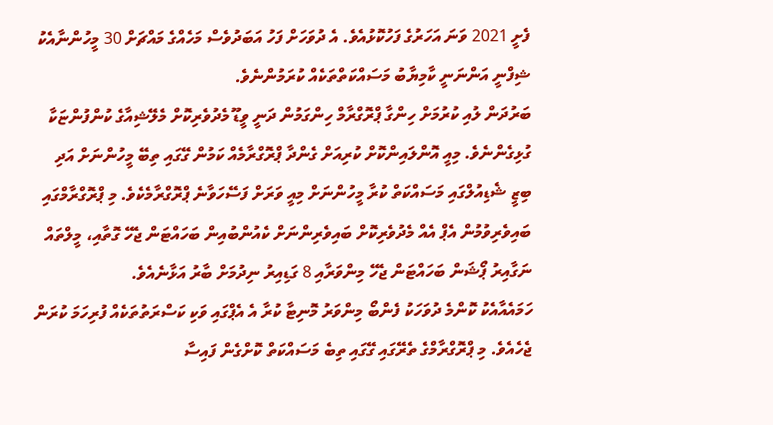ފެށީ 2021 ވަނަ އަހަރުގެ ފަހުކޮޅުއެވެ. އެ ދުވަހަށް ފަހު އަބަދުވެސް މަހެއްގެ މައްޗަށް 30 މީހުންނާއެކު ޝިފްނީ އަންނަނީ ކާމިޔާބު މަސައްކަތްތަކެއް ކުރަމުންނެވެ.
ބަރުދަން ލުއި ކުރުމަށް ހިންގާ ޕްރޮގްރާމް ހިންގަމުން ދަނީ ވީޑޫ މެދުވެރިކޮށް މެލޭޝިއާގެ ކުންފުންޏަކާ ގުޅިގެންނެވެ. މިއީ އޮންލައިންކޮށް ކުރިއަށް ގެންދާ ޕްރޮގްރާމެއް ކަމުން ގޭގައި ތިބޭ މީހުންނަށް އަދި ބިޒީ ޝެޑިއުލްގައި މަސައްކަތް ކުރާ މީހުންނަށް މިއީ ވަރަށް ފަސޭހަވާނެ ޕްރޮގްރާމެކެވެ. މި ޕްރޮގްރާމްގައި ބައިވެރިވުމުން އެޕް އެއް މެދުވެރިކޮށް ބައިވެރިންނަށް ކެއުންބުއިން ބަހައްޓަން ޖެހޭ ގޮތާއި، މީލްތައް ނަގާއިރު ޕޯޝަން ބަހައްޓަން ޖެހޭ މިންވަރާއި 8 ގަޑިއިރު ނިދުމަށް ބާރު އަޅާނެއެވެ.
ހަމައެއާއެކު ކޮންމެ ދުވަހަކު ފެންބޯ މިންވަރު މޮނިޓާ ކުރާ އެ އެޕްގައި ވަކި ކަސްރަތުތަކެއް ފުރިހަމަ ކުރަން ޖެހެއެވެ. މި ޕްރޮގްރާމްގެ ތެރޭގައި ގޭގައި ތިބެ މަސައްކަތް ކޮށްގެން ފައިސާ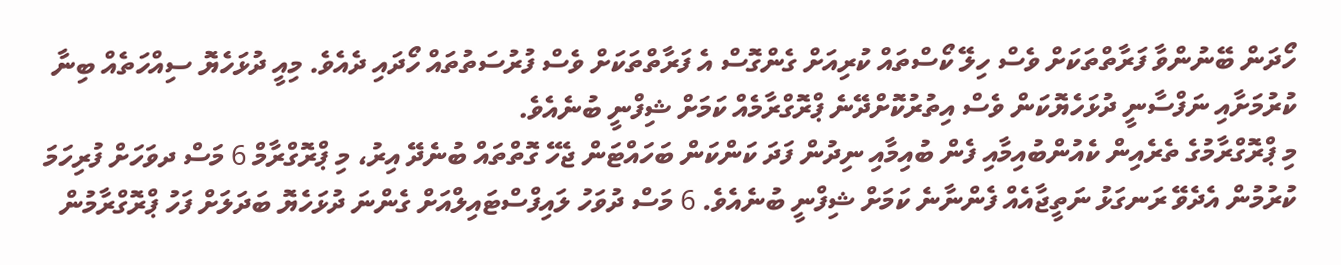ހޯދަން ބޭނުންވާ ފަރާތްތަކަށް ވެސް ހިލޭ ކޯސްތައް ކުރިއަށް ގެންގޮސް އެ ފަރާތްތަކަށް ވެސް ފުރުސަތުތައް ހޯދައި ދެއެވެ. މިއީ ދުޅަހެޔޮ ސިއްހަތެއް ބިނާ ކުރުމަށާއި ނަފްސާނީ ދުޅަހެޔޮކަން ވެސް އިތުރުކޮށްދޭނެ ޕްރޮގްރާމެއް ކަމަށް ޝިފްނީ ބުނެއެވެ.
މި ޕްރޮގްރާމުގެ ތެރެއިން ކެއުންބުއިމާއި ފެން ބުއިމާއި ނިދުން ފަދަ ކަންކަން ބަހައްޓަން ޖެހޭ ގޮތްތައް ބުނެދޭ އިރު، މި ޕްރޮގްރާމް 6 މަސް ދވަހަށް ފުރިހަމަ ކުރުމުން އެދެވޭ ރަނގަޅު ނަތީޖާއެއް ފެންނާނެ ކަމަށް ޝިފްނީ ބުނެއެވެ. 6 މަސް ދުވަހު ލައިފްސްޓައިލްއަށް ގެންނަ ދުޅަހެޔޮ ބަދަލަށް ފަހު ޕްރޮގްރާމުން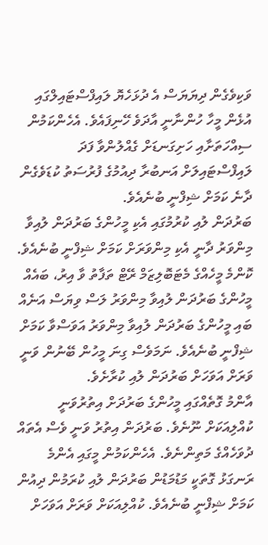ވަކިވެގެން ދިޔަޔަސް އެ ދުޅަހެޔޮ ލައިފްސްޓައިލްގައި އުޅެން މީހާ ހުންނާނީ އާދަވެ ހޭނިފައެވެ. އެހެންކަމުން ސިއްހަތަށާއި ހަށިގަނޑަށް ގެއްލުންވާ ފަދަ ލައިފްސްޓައިލަށް އަނބުރާ ދިއުމުގެ ފުރުސަތު ކުޑަވެގެން ދާނެ ކަމަށް ޝިފްނީ ބުނެއެވެ.
ބަރުދަން ލުއި ކުރުމުގައި އެކި މީހުންގެ ބަރުދަން ލުއިވާ މިންވަރު ދާނީ އެކި މިންވަރަށް ކަމަށް ޝިފްނީ ބުނެއެވެ. ކޮންމެ މީހެއްގެ މެޓަބޮލިޒަމް ރޭޓް ތަފާތު ވާ އިރު، ބައެއް މީހުންގެ ބަރުދަން ލުއިވާ މިންވަރު ލަސް ވިޔަސް އަނެއް ބައި މީހުންގެ ބަރުދަން ލުއިވާ މިންވަރު އަވަސްވާ ކަމަށް ޝިފްނީ ބުނެއެވެ. ނަމަވެސް ގިނަ މީހުން ބޭނުން ވަނީ ވަރަށް އަވަހަށް ބަރުދަން ލުއި ކުރާށެވެ.
އާންމު ގޮތެއްގައި މީހުންގެ ބަރުދަށް އިތުރުވަނީ ކުއްލިއަކަށް ނޫނެވެ. ބަރުދަން އިތުރު ވަނީ ވެސް އެތައް ދުވަހެއްގެ މަތިންނެވެ. އެހެންކަމުން މީގައި އެންމެ ރަނގަޅު ގޮތަކީ މަޑުމަޑުން ބަރުދަން ލުއި ކުރަމުން ދިއުން ކަމަށް ޝިފްނީ ބުނެއެވެ. ކުއްލިއަކަށް ވަރަށް އަވަހަށް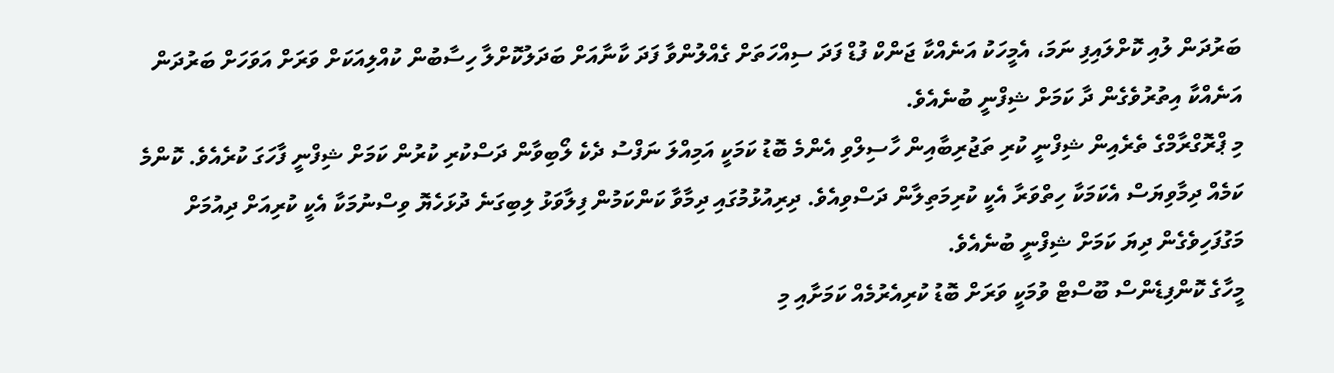ބަރުދަން ލުއި ކޮށްލައިފި ނަމަ، އެމީހަކު އަނެއްކާ ޖަންކް ފުޑް ފަދަ ސިއްހަތަށް ގެއްލުންވާ ފަދަ ކާނާއަށް ބަދަލުކޮށްލާ ހިސާބުން ކުއްލިއަކަށް ވަރަށް އަވަހަށް ބަރުދަން އަނެއްކާ އިތުރުވެގެން ދާ ކަމަށް ޝިފްނީ ބުނެއެވެ.
މި ޕްރޮގްރާމްގެ ތެރެއިން ޝިފްނީ ކުރި ތަޖުރިބާއިން ހާސިލްވި އެންމެ ބޮޑު ކަމަކީ އަމިއްލަ ނަފްސު ދެކެ ލޯބިވާން ދަސްކުރި ކުރުން ކަމަށް ޝިފްނީ ފާހަގަ ކުރެއެވެ. ކޮންމެ ކަމެއް ދިމާވިޔަސް އެކަމަކާ ހިތްވަރާ އެކީ ކުރިމަތިލާން ދަސްވިއެވެ. ދިރިއުޅުމުގައި ދިމާވާ ކަންކަމުން ފިލާވަޅު ލިބިގަނެ ދުޅަހެޔޮ ވިސްނުމަކާ އެކީ ކުރިއަށް ދިއުމަށް މަގުފަހިވެގެން ދިޔަ ކަމަށް ޝިފްނީ ބުނެއެވެ.
މީހާގެ ކޮންފިޑެންސް ބޫސްޓް ވުމަކީ ވަރަށް ބޮޑު ކުރިއެރުމެއް ކަމަށާއި މި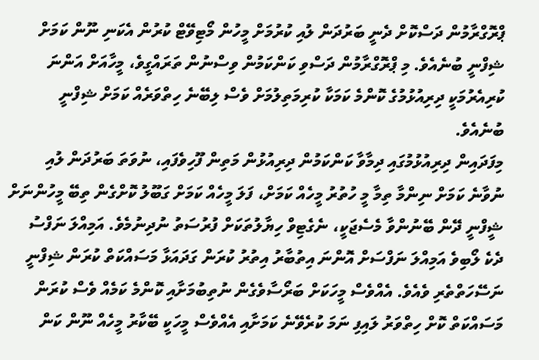ޕްރޮގްރާމުން ދަސްކޮށް ދެނީ ބަރުދަން ލުއި ކުރުމަށް މީހުން މޯޓިވޭޓް ކުރުން އެކަނި ނޫން ކަމަށް ޝިފްނީ ބުނެއެވެ. މި ޕްރޮގްރާމުން ދަސްވި ކަންކަމުން ވިސްނުން ތަރައްގީވެ، މީހާއަށް އަންނަ ކުރިއެރުމަކީ ދިރިއުޅުމުގެ ކޮންމެ ކަމަކާ ކުރިމަތިލުމަށް ވެސް ލިބޭނެ ހިތްވަރެއް ކަމަށް ޝިފްނީ ބުނެއެވެ.
މިފަދައިން ދިރިއުޅުމުގައި ދިމާވާ ކަންކަމުން ދިރިއުޅުން މަތިން ފޫހިވެފައި، ނުވަތަ ބަރުދަން ލުއި ނުވާނެ ކަމަށް ނިންމާ ތިމާ މީ ހުތުރު މީހެއް ކަމަށް، ފަލަ މީހެއް ކަމަށް ގަބޫލު ކޮށްގެން ތިބޭ މީހުންނަށް ޝީފްނީ ދޭން ބޭނުންވާ މެސެޖަކީ، ނެގެޓިވް ހިޔާލުތަކަށް ފުރުސަތު ނުދިނުމެވެ. އަމިއްލަ ނަފްސު ދެކެ ލޯބިވެ އަމިއްލަ ނަފްސަށް އޮންނަ އިތުބާރު އިތުރު ކުރަން ގަދައަޅާ މަސައްކަތް ކުރަން ޝިފްނީ ނަސޭހަތްތެރި ވެއެވެ. އެއްވެސް މީހަކަށް ބަރޯސާވެގެން ނުތިބުމަށާއި ކޮންމެ ކަމެއް ވެސް ކުރަން މަސައްކަތް ކޮށް ހިތްވަރު ލައިފި ނަމަ ކުރެވޭނެ ކަމަށާއި އެއްވެސް މީހަކީ ބޭކާރު މީހެއް ނޫން ކަން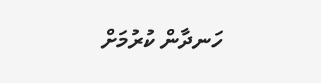ހަނދާން ކުރުމަށް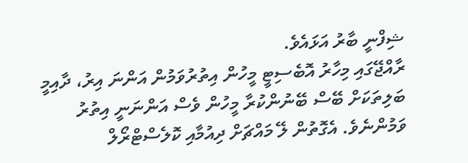ޝިފްނީ ބާރު އަޅައެވެ.
ރާއްޖޭގައި މިހާރު އޮބެސިޓީ މީހުން އިތުރުވަމުން އަންނަ އިރު، ދާއިމީ ބަލިތަކަށް ބޭސް ބޭނުންކުރާ މީހުން ވެސް އަންނަނީ އިތުރު ވަމުންނެވެ. އެގޮތުން ލޭ މައްޗަށް ދިއުމާއި ކޮލެސްޓްރޯލް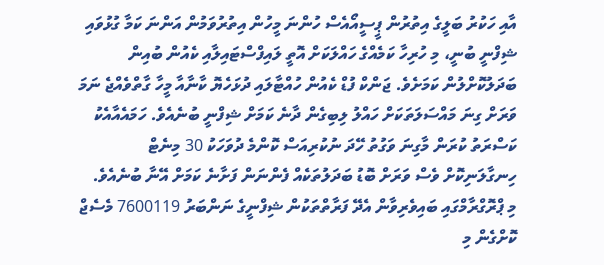އާއި ހަކުރު ބަލީގެ އިތުރުން ޕީސީއޯއެސް ހުންނަ މީހުން އިތުރުވަމުން އަންނަ ކަމާ ގުޅުވައި ޝިފްނީ ބުނީ، މި ހުރިހާ ކަމެއްގެ ހައްލަކަށް އޮތީ ލައިފްސްޓައިލާއި ކެއުން ބުއިން ބަދަލުކޮށްލުން ކަމަށެވެ. ޖަންކް ފުޑް ކެއުން ހުއްޓާލައި ދުޅަހެޔޮ ކާނާއާ މީހާ ގާތްވެއްޖެ ނަމަ ވަރަށް ގިނަ މައްސަލަތަކަށް ހައްލު ލިބިގެން ދާނެ ކަމަށް ޝިފްނީ ބުނެއެވެ. ހަމައެއާއެކު ކަސްރަތު ކުރަން މާގިނަ ވަގުތު ހޭދަ ނުކުރިއަސް ކޮންމެ ދުވަހަކު 30 މިނެޓް ހިނގާލަނިކޮށް ވެސް ވަރަށް ބޮޑު ބަދަލުތަކެއް ފެންނަން ފަށާނެ ކަމަށް އޭނާ ބުނެއެވެ.
މި ޕްރޮގްރާމްގައި ބައިވެރިވާން އެދޭ ފަރާތްތަކުން ޝިފްނީގެ ނަންބަރު 7600119 މެސެޖް ކޮށްގެން މި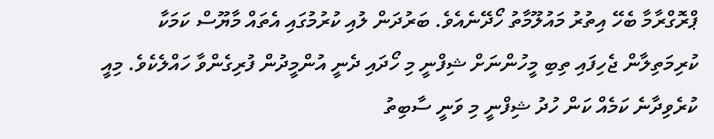ޕްރޮގްރާމާ ބެހޭ އިތުރު މައުލޫމާތު ހޯދޭނެއެވެ. ބަރުދަން ލުއި ކުރުމުގައި އެތައް މާޔޫސް ކަމަކާ ކުރިމަތިލާން ޖެހިފައި ތިބި މީހުންނަށް ޝިފްނީ މި ހޯދައި ދެނީ އުންމީދުން ފުރިގެންވާ ހައްލެކެވެ. މިއީ ކުރެވިދާނެ ކަމެއް ކަން ހުދު ޝިފްނީ މި ވަނީ ސާބިތު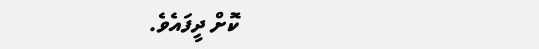ކޮށް ދީފައެވެ.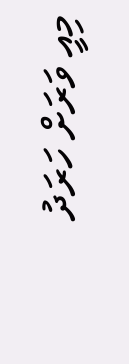މިއީ ވަރަށް ހަރަދު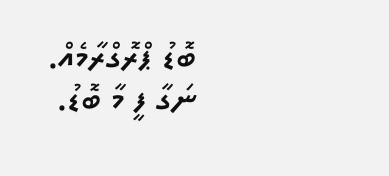ބޮޑު ޕްރޮގްރާމެއް. ނަގާ ފީ މާ ބޮޑު.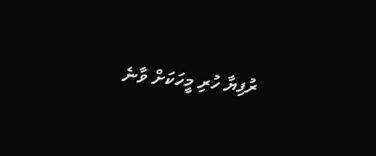ރުފިޔާ ހުރި މީހަކަށް ވާނެ